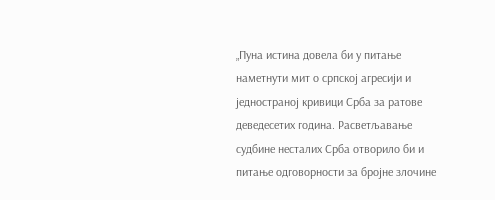„Пуна истина довела би у питање наметнути мит о српској агресији и једностраној кривици Срба за ратове деведесетих година. Расветљавање судбине несталих Срба отворило би и питање одговорности за бројне злочине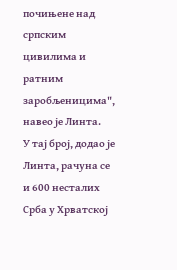почињене над српским цивилима и ратним заробљеницима", навео је Линта.
У тај број, додао је Линта, рачуна се и 600 несталих Срба у Хрватској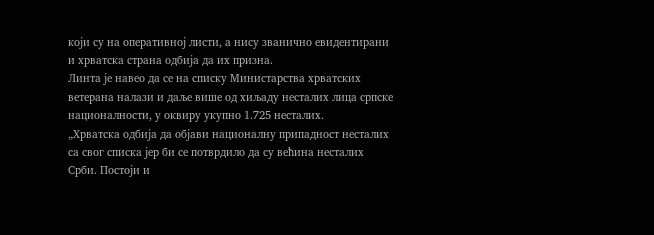који су на оперативној листи, а нису званично евидентирани и хрватска страна одбија да их призна.
Линта је навео да се на списку Министарства хрватских ветерана налази и даље више од хиљаду несталих лица српске националности, у оквиру укупно 1.725 несталих.
„Хрватска одбија да објави националну припадност несталих са свог списка јер би се потврдило да су већина несталих Срби. Постоји и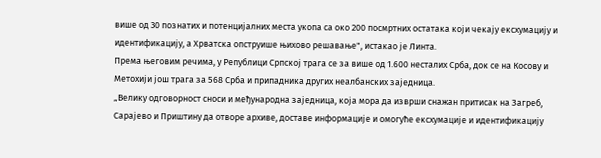више од 30 познатих и потенцијалних места укопа са око 200 посмртних остатака који чекају ексхумацију и идентификацију, а Хрватска опструише њихово решавање", истакао је Линта.
Према његовим речима, у Републици Српској трага се за више од 1.600 несталих Срба, док се на Косову и Метохији још трага за 568 Срба и припадника других неалбанских заједница.
„Велику одговорност сноси и међународна заједница, која мора да изврши снажан притисак на Загреб, Сарајево и Приштину да отворе архиве, доставе информације и омогуће ексхумације и идентификацију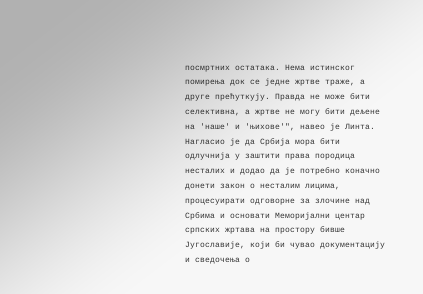посмртних остатака. Нема истинског помирења док се једне жртве траже, а друге прећуткују. Правда не може бити селективна, а жртве не могу бити дељене на 'наше' и 'њихове'", навео је Линта.
Нагласио је да Србија мора бити одлучнија у заштити права породица несталих и додао да је потребно коначно донети закон о несталим лицима, процесуирати одговорне за злочине над Србима и основати Меморијални центар српских жртава на простору бивше Југославије, који би чувао документацију и сведочења о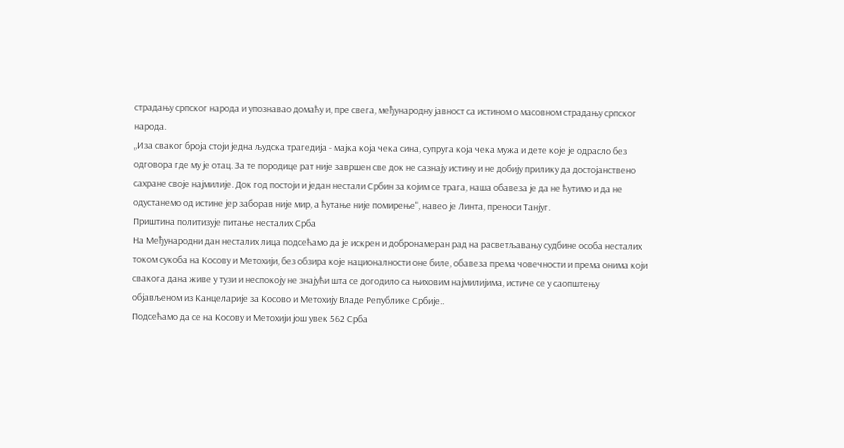страдању српског народа и упознавао домаћу и, пре свега, међународну јавност са истином о масовном страдању српског народа.
„Иза сваког броја стоји једна људска трагедија - мајка која чека сина, супруга која чека мужа и дете које је одрасло без одговора где му је отац. За те породице рат није завршен све док не сазнају истину и не добију прилику да достојанствено сахране своје најмилије. Док год постоји и један нестали Србин за којим се трага, наша обавеза је да не ћутимо и да не одустанемо од истине јер заборав није мир, а ћутање није помирење", навео је Линта, преноси Танјуг.
Приштина политизује питање несталих Срба
На Међународни дан несталих лица подсећамо да је искрен и добронамеран рад на расветљавању судбине особа несталих током сукоба на Косову и Метохији, без обзира које националности оне биле, обавеза према човечности и према онима који свакога дана живе у тузи и неспокоју не знајући шта се догодило са њиховим најмилијима, истиче се у саопштењу објављеном из Канцеларије за Косово и Метохију Владе Републике Србије..
Подсећамо да се на Косову и Метохији још увек 562 Срба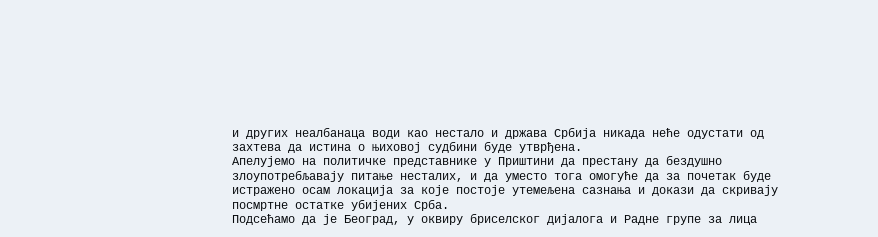и других неалбанаца води као нестало и држава Србија никада неће одустати од захтева да истина о њиховој судбини буде утврђена.
Апелујемо на политичке представнике у Приштини да престану да бездушно злоупотребљавају питање несталих, и да уместо тога омогуће да за почетак буде истражено осам локација за које постоје утемељена сазнања и докази да скривају посмртне остатке убијених Срба.
Подсећамо да је Београд, у оквиру бриселског дијалога и Радне групе за лица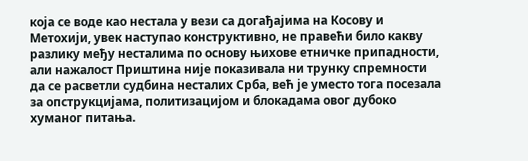која се воде као нестала у вези са догађајима на Косову и Метохији, увек наступао конструктивно, не правећи било какву разлику међу несталима по основу њихове етничке припадности, али нажалост Приштина није показивала ни трунку спремности да се расветли судбина несталих Срба, већ је уместо тога посезала за опструкцијама, политизацијом и блокадама овог дубоко хуманог питања.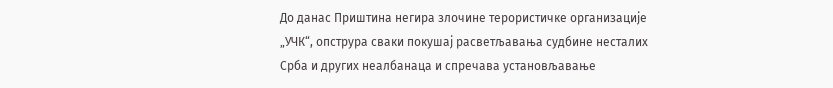До данас Приштина негира злочине терористичке организације „УЧК“, опструра сваки покушај расветљавања судбине несталих Срба и других неалбанаца и спречава установљавање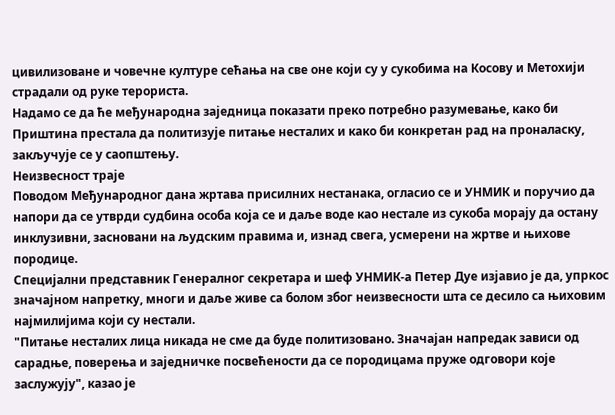цивилизоване и човечне културе сећања на све оне који су у сукобима на Косову и Метохији страдали од руке терориста.
Надамо се да ће међународна заједница показати преко потребно разумевање, како би Приштина престала да политизује питање несталих и како би конкретан рад на проналаску, закључује се у саопштењу.
Неизвесност траје
Поводом Међународног дана жртава присилних нестанака, огласио се и УНМИК и поручио да напори да се утврди судбина особа која се и даље воде као нестале из сукоба морају да остану инклузивни, засновани на људским правима и, изнад свега, усмерени на жртве и њихове породице.
Специјални представник Генералног секретара и шеф УНМИК-а Петер Дуе изјавио је да, упркос значајном напретку, многи и даље живе са болом због неизвесности шта се десило са њиховим најмилијима који су нестали.
"Питање несталих лица никада не сме да буде политизовано. Значајан напредак зависи од сарадње, поверења и заједничке посвећености да се породицама пруже одговори које заслужују", казао је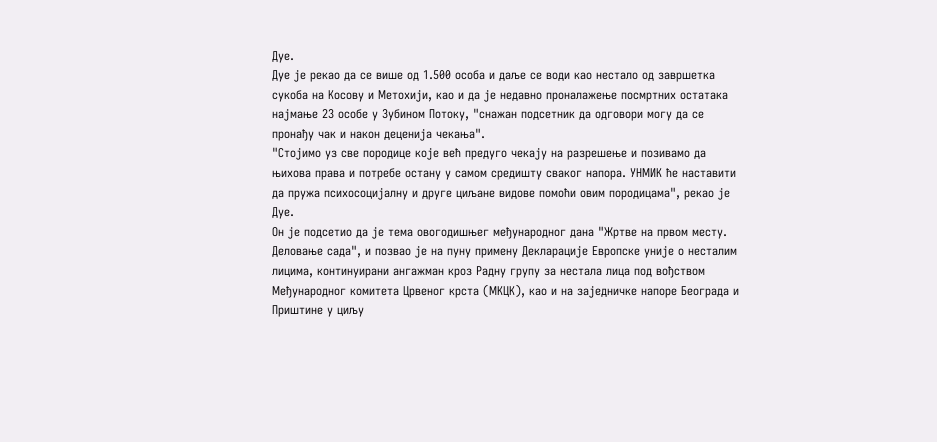Дуе.
Дуе је рекао да се више од 1.500 особа и даље се води као нестало од завршетка сукоба на Косову и Метохији, као и да је недавно проналажење посмртних остатака најмање 23 особе у Зубином Потоку, "снажан подсетник да одговори могу да се пронађу чак и након деценија чекања".
"Стојимо уз све породице које већ предуго чекају на разрешење и позивамо да њихова права и потребе остану у самом средишту сваког напора. УНМИК ће наставити да пружа психосоцијалну и друге циљане видове помоћи овим породицама", рекао је Дуе.
Он је подсетио да је тема овогодишњег међународног дана "Жртве на првом месту. Деловање сада", и позвао је на пуну примену Декларације Европске уније о несталим лицима, континуирани ангажман кроз Радну групу за нестала лица под вођством Међународног комитета Црвеног крста (МКЦК), као и на заједничке напоре Београда и Приштине у циљу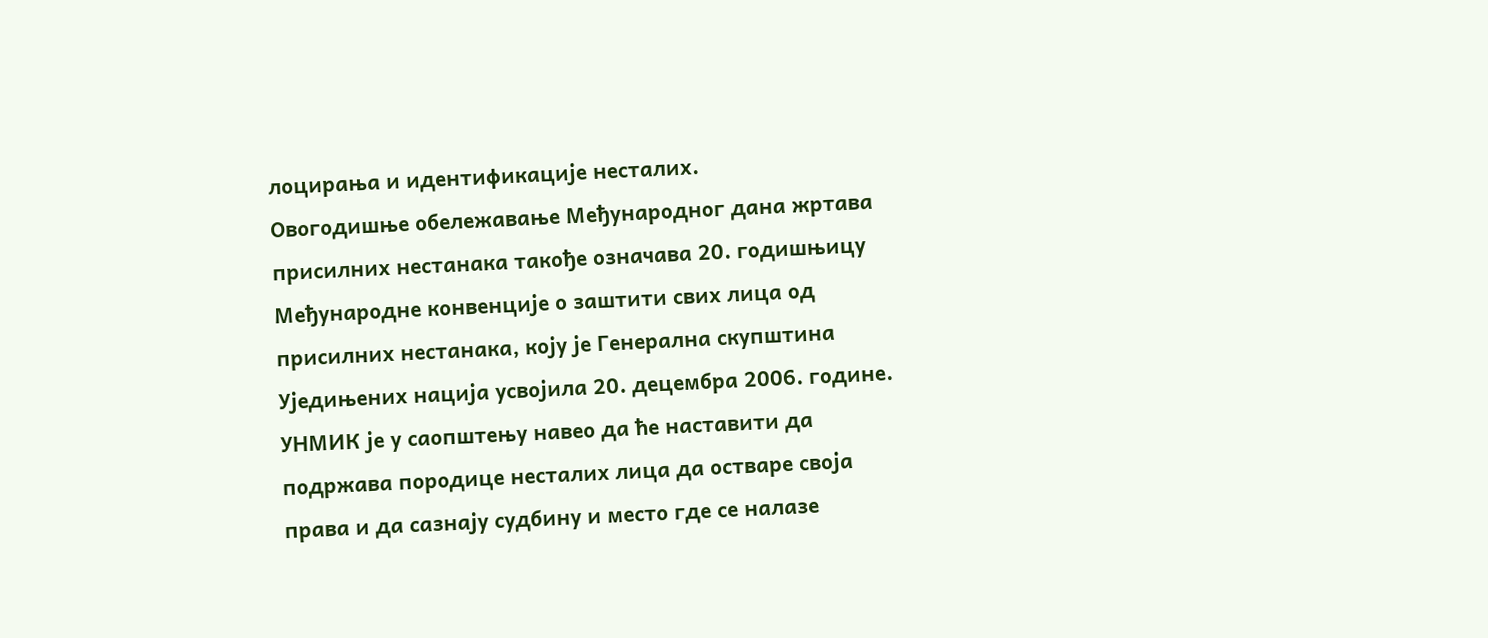лоцирања и идентификације несталих.
Овогодишње обележавање Међународног дана жртава присилних нестанака такође означава 20. годишњицу Међународне конвенције о заштити свих лица од присилних нестанака, коју је Генерална скупштина Уједињених нација усвојила 20. децембра 2006. године.
УНМИК је у саопштењу навео да ће наставити да подржава породице несталих лица да остваре своја права и да сазнају судбину и место где се налазе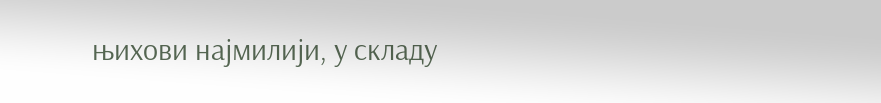њихови најмилији, у складу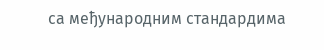са међународним стандардима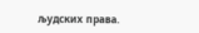људских права.